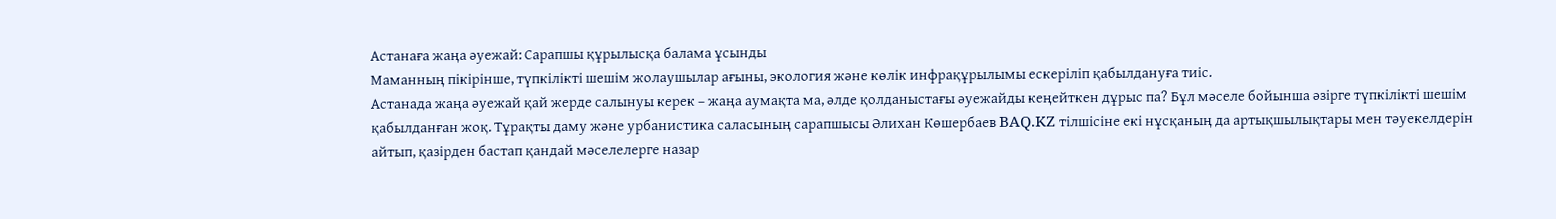Астанаға жаңа әуежай: Сарапшы құрылысқа балама ұсынды
Маманның пікірінше, түпкілікті шешім жолаушылар ағыны, экология және көлік инфрақұрылымы ескеріліп қабылдануға тиіс.
Астанада жаңа әуежай қай жерде салынуы керек – жаңа аумақта ма, әлде қолданыстағы әуежайды кеңейткен дұрыс па? Бұл мәселе бойынша әзірге түпкілікті шешім қабылданған жоқ. Тұрақты даму және урбанистика саласының сарапшысы Әлихан Көшербаев BAQ.KZ тілшісіне екі нұсқаның да артықшылықтары мен тәуекелдерін айтып, қазірден бастап қандай мәселелерге назар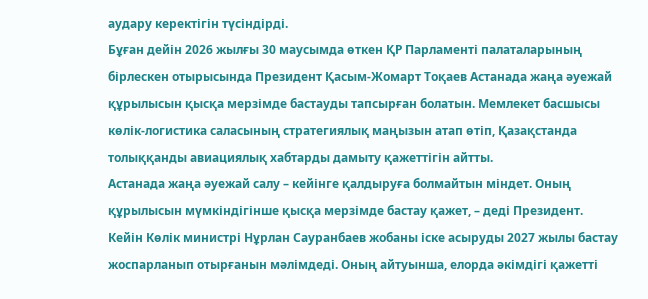аудару керектігін түсіндірді.
Бұған дейін 2026 жылғы 30 маусымда өткен ҚР Парламенті палаталарының бірлескен отырысында Президент Қасым-Жомарт Тоқаев Астанада жаңа әуежай құрылысын қысқа мерзімде бастауды тапсырған болатын. Мемлекет басшысы көлік-логистика саласының стратегиялық маңызын атап өтіп, Қазақстанда толыққанды авиациялық хабтарды дамыту қажеттігін айтты.
Астанада жаңа әуежай салу – кейінге қалдыруға болмайтын міндет. Оның құрылысын мүмкіндігінше қысқа мерзімде бастау қажет, – деді Президент.
Кейін Көлік министрі Нұрлан Сауранбаев жобаны іске асыруды 2027 жылы бастау жоспарланып отырғанын мәлімдеді. Оның айтуынша, елорда әкімдігі қажетті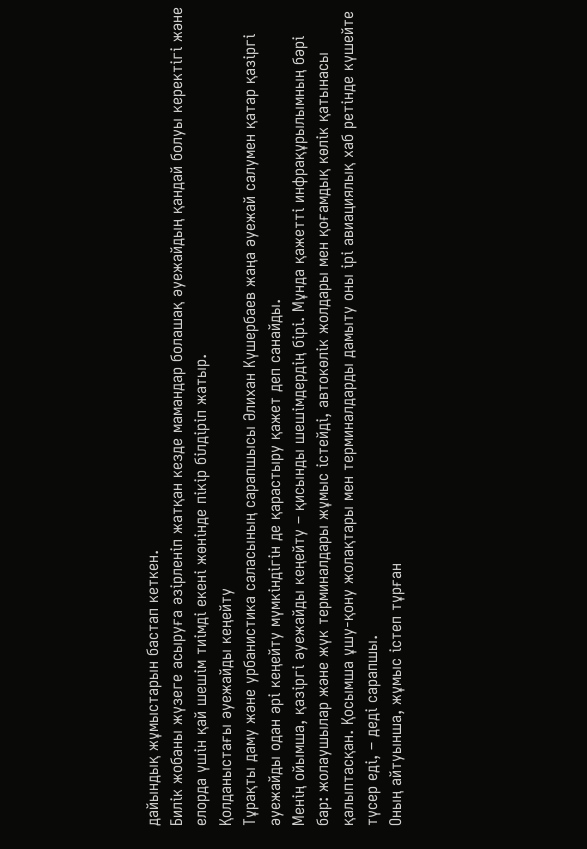дайындық жұмыстарын бастап кеткен.
Билік жобаны жүзеге асыруға әзірленіп жатқан кезде мамандар болашақ әуежайдың қандай болуы керектігі және елорда үшін қай шешім тиімді екені жөнінде пікір білдіріп жатыр.
Қолданыстағы әуежайды кеңейту
Тұрақты даму және урбанистика саласының сарапшысы Әлихан Күшербаев жаңа әуежай салумен қатар қазіргі әуежайды одан әрі кеңейту мүмкіндігін де қарастыру қажет деп санайды.
Менің ойымша, қазіргі әуежайды кеңейту – қисынды шешімдердің бірі. Мұнда қажетті инфрақұрылымның бәрі бар: жолаушылар және жүк терминалдары жұмыс істейді, автокөлік жолдары мен қоғамдық көлік қатынасы қалыптасқан. Қосымша ұшу-қону жолақтары мен терминалдарды дамыту оны ірі авиациялық хаб ретінде күшейте түсер еді, – деді сарапшы.
Оның айтуынша, жұмыс істеп тұрған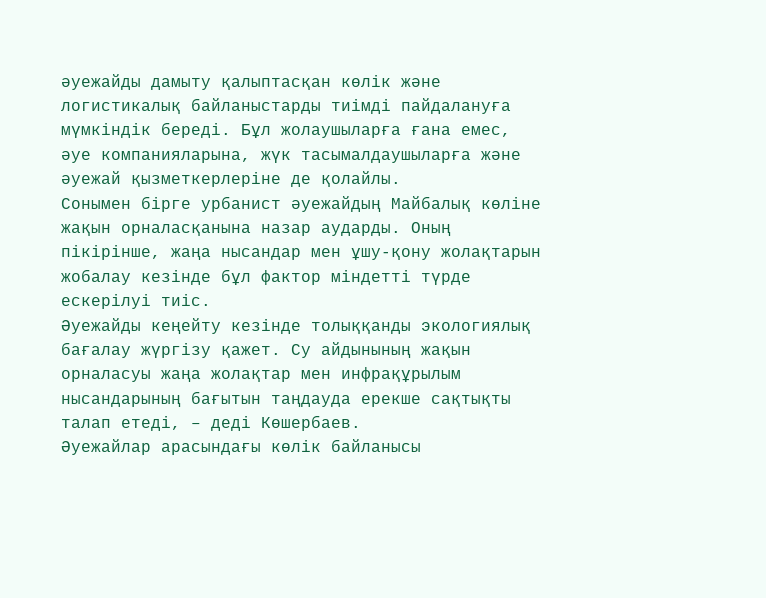әуежайды дамыту қалыптасқан көлік және логистикалық байланыстарды тиімді пайдалануға мүмкіндік береді. Бұл жолаушыларға ғана емес, әуе компанияларына, жүк тасымалдаушыларға және әуежай қызметкерлеріне де қолайлы.
Сонымен бірге урбанист әуежайдың Майбалық көліне жақын орналасқанына назар аударды. Оның пікірінше, жаңа нысандар мен ұшу-қону жолақтарын жобалау кезінде бұл фактор міндетті түрде ескерілуі тиіс.
Әуежайды кеңейту кезінде толыққанды экологиялық бағалау жүргізу қажет. Су айдынының жақын орналасуы жаңа жолақтар мен инфрақұрылым нысандарының бағытын таңдауда ерекше сақтықты талап етеді, – деді Көшербаев.
Әуежайлар арасындағы көлік байланысы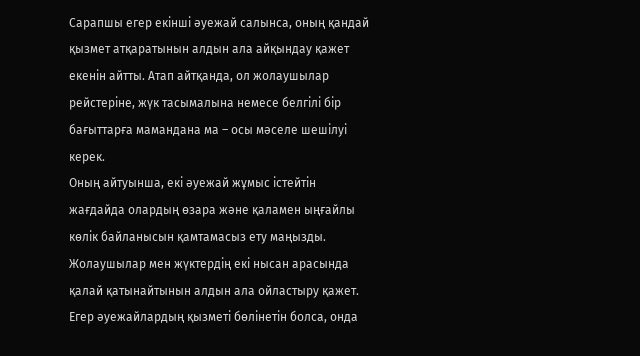Сарапшы егер екінші әуежай салынса, оның қандай қызмет атқаратынын алдын ала айқындау қажет екенін айтты. Атап айтқанда, ол жолаушылар рейстеріне, жүк тасымалына немесе белгілі бір бағыттарға мамандана ма – осы мәселе шешілуі керек.
Оның айтуынша, екі әуежай жұмыс істейтін жағдайда олардың өзара және қаламен ыңғайлы көлік байланысын қамтамасыз ету маңызды.
Жолаушылар мен жүктердің екі нысан арасында қалай қатынайтынын алдын ала ойластыру қажет. Егер әуежайлардың қызметі бөлінетін болса, онда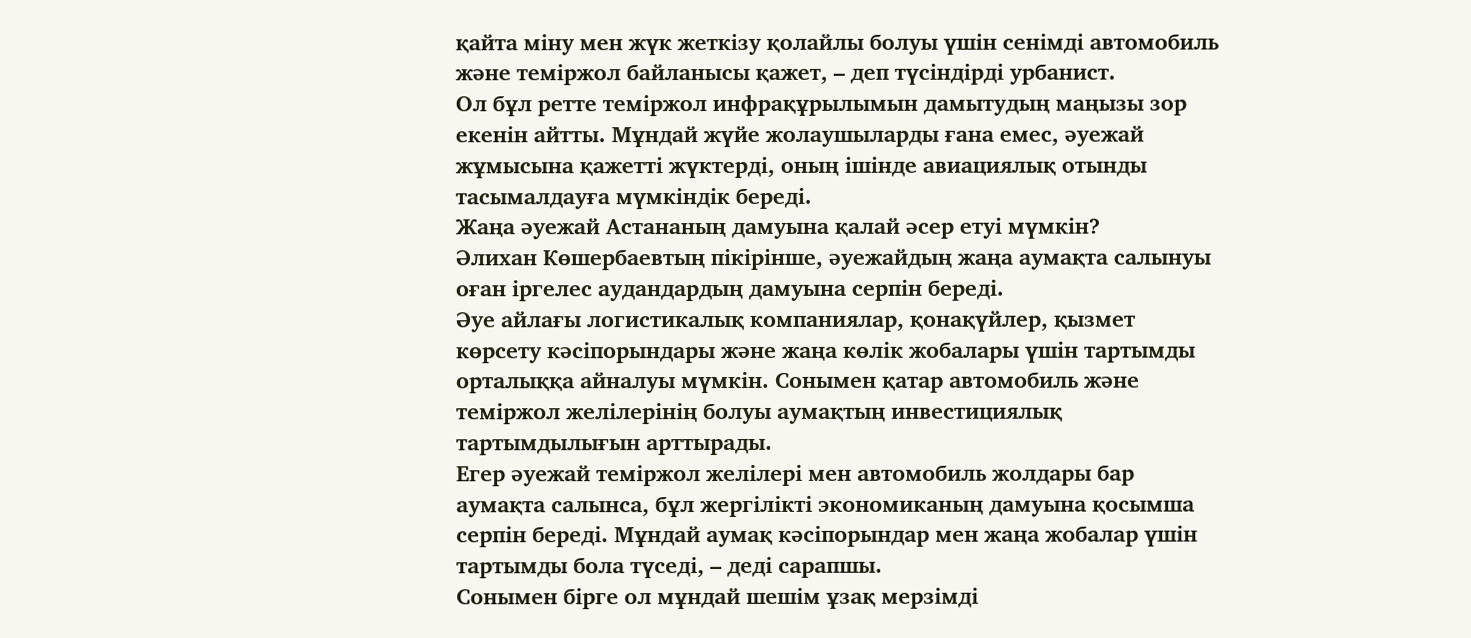қайта міну мен жүк жеткізу қолайлы болуы үшін сенімді автомобиль және теміржол байланысы қажет, – деп түсіндірді урбанист.
Ол бұл ретте теміржол инфрақұрылымын дамытудың маңызы зор екенін айтты. Мұндай жүйе жолаушыларды ғана емес, әуежай жұмысына қажетті жүктерді, оның ішінде авиациялық отынды тасымалдауға мүмкіндік береді.
Жаңа әуежай Астананың дамуына қалай әсер етуі мүмкін?
Әлихан Көшербаевтың пікірінше, әуежайдың жаңа аумақта салынуы оған іргелес аудандардың дамуына серпін береді.
Әуе айлағы логистикалық компаниялар, қонақүйлер, қызмет көрсету кәсіпорындары және жаңа көлік жобалары үшін тартымды орталыққа айналуы мүмкін. Сонымен қатар автомобиль және теміржол желілерінің болуы аумақтың инвестициялық тартымдылығын арттырады.
Егер әуежай теміржол желілері мен автомобиль жолдары бар аумақта салынса, бұл жергілікті экономиканың дамуына қосымша серпін береді. Мұндай аумақ кәсіпорындар мен жаңа жобалар үшін тартымды бола түседі, – деді сарапшы.
Сонымен бірге ол мұндай шешім ұзақ мерзімді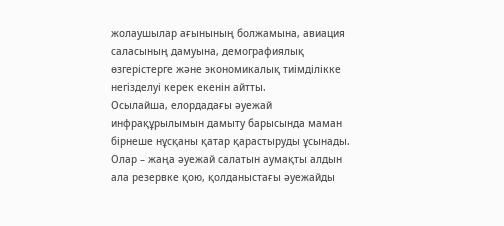жолаушылар ағынының болжамына, авиация саласының дамуына, демографиялық өзгерістерге және экономикалық тиімділікке негізделуі керек екенін айтты.
Осылайша, елордадағы әуежай инфрақұрылымын дамыту барысында маман бірнеше нұсқаны қатар қарастыруды ұсынады. Олар – жаңа әуежай салатын аумақты алдын ала резервке қою, қолданыстағы әуежайды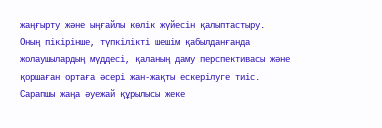жаңғырту және ыңғайлы көлік жүйесін қалыптастыру.
Оның пікірінше, түпкілікті шешім қабылданғанда жолаушылардың мүддесі, қаланың даму перспективасы және қоршаған ортаға әсері жан-жақты ескерілуге тиіс.
Сарапшы жаңа әуежай құрылысы жеке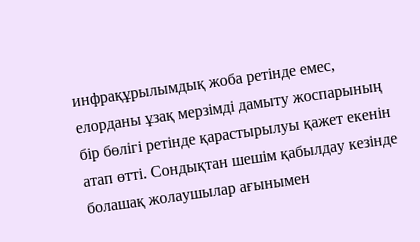инфрақұрылымдық жоба ретінде емес, елорданы ұзақ мерзімді дамыту жоспарының бір бөлігі ретінде қарастырылуы қажет екенін атап өтті. Сондықтан шешім қабылдау кезінде болашақ жолаушылар ағынымен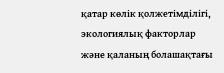қатар көлік қолжетімділігі, экологиялық факторлар және қаланың болашақтағы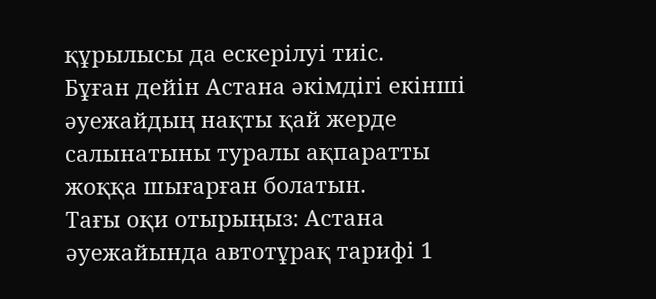құрылысы да ескерілуі тиіс.
Бұған дейін Астана әкімдігі екінші әуежайдың нақты қай жерде салынатыны туралы ақпаратты жоққа шығарған болатын.
Тағы оқи отырыңыз: Астана әуежайында автотұрақ тарифі 1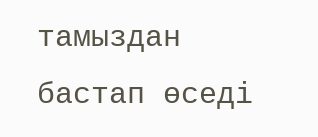тамыздан бастап өседі